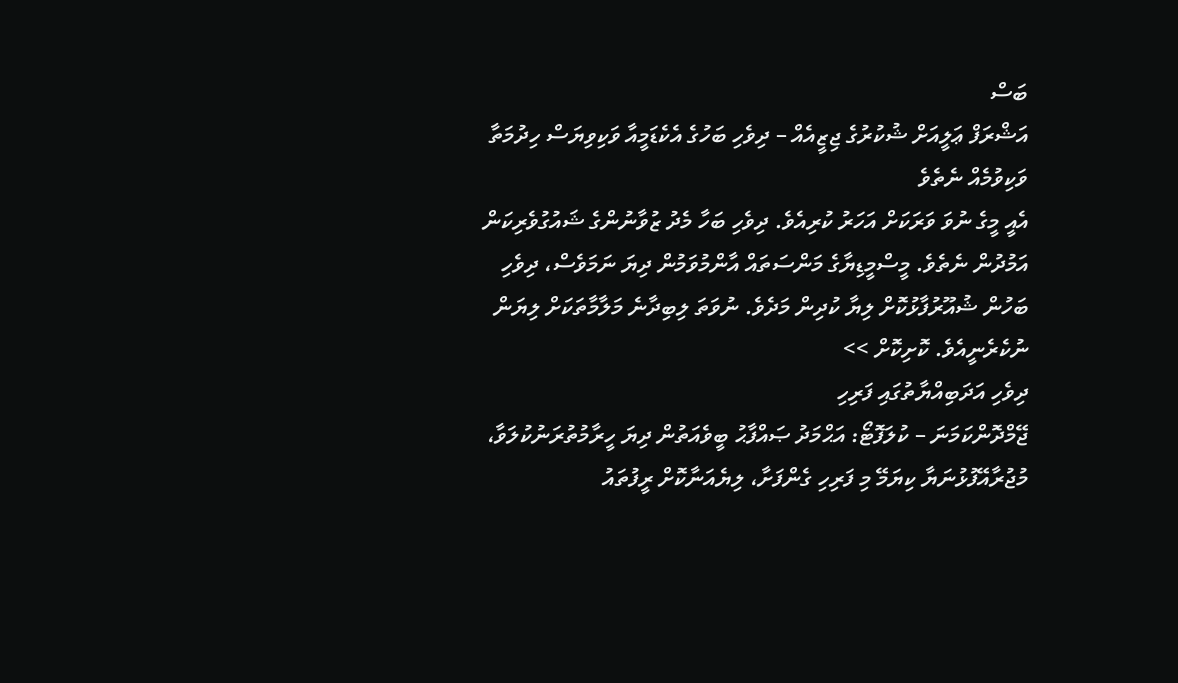ބަސް
އަޝްރަފް ޢަލީއަށް ޝުކުރުގެ ޖިޒީއެއް – ދިވެހި ބަހުގެ އެކެޑަމީއާ ވަކިވިޔަސް ހިދުމަތާ ވަކިވުމެއް ނެތެވެ
އެއީ މީގެ ނުވަ ވަރަކަށް އަހަރު ކުރިއެވެ. ދިވެހި ބަހާ މެދު ޒުވާނުންގެ ޝައުގުވެރިކަން އަމުދުން ނެތެވެ. މީސްމީޑިޔާގެ މަންސަތައް އާންމުވަމުން ދިޔަ ނަމަވެސް، ދިވެހި ބަހުން ޝުއޫރުފާޅުކޮށް ލިޔާ ކުދިން މަދެވެ. ނުވަތަ ލިބިދާނެ މަލާމާތަކަށް ލިޔަން ނުކެރެނީއެވެ. ކޮށިކޮށް >>
ދިވެހި އަދަބިއްޔާތުގައި ފަރިހި
ޖޭމްދޮންކަމަނަ – ކުލަފޮޓޯ: އަޙްމަދު ޞައްފާޙު ބީވެއަތުން ދިޔަ ހީރާމުތުރަނުކުލަވާ، މުޖުރާއޭފުޅުނަޔާ ކިޔަމޭ މި ފަރިހި ގެންފަށާ، ލިޔެއަނާކޮށް ރީފުތައު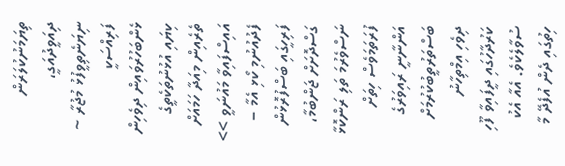ތިޔަމަނުކުލަރަން ދިއަވީދުއަގީ، ނިޔަނެތިވީފުޅު މުޖުރާ ~ ފަރިއްސަކީ ޅެންބަހުރުވައިން ދިވެހިން ކިޔައި އުޅުނުތަކެތީގެ ތެރެއިން މިއަދާ ހަމައަށް އައިސްފައިވާ މައުނަވީ >>
ފެދުއުނުމި ކޯޅި އެމާ – ފަރިހީގައި ބަސްފުރޮޅުން
ގަސްދޮށަށް ޖަންބުމާ، ނަސްވެރުމަ ތަލި ރަންކޮޅާ ފުރަތަމަވެސް ހިތަށް އަންނާނީ ރައިވަރުގެ ބަސްތަރުތީބުކުރުމަށް ދިވެހި އިމްތިހާނު ކަރުދާހުގައި ދީފައިވާ ފޫހި ސުވާލެކެވެ. އެއާ އެކު ހިތުގައި ދެން އުފެދޭ މާ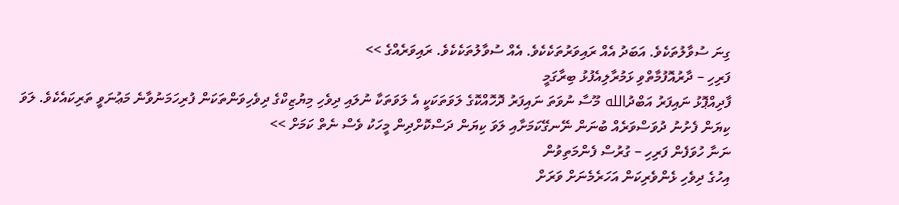ގިނަ ސުވާލުތަކެވެ. އަބަދު އެއް ރައިވަރުތަކެކެވެ. އެއް ސުވާލުތަކެކެވެ. ރައިވަރެއްގެ >>
ފަރިހި – ދާރުއޮފުމާތްވި ޅަމުރާލިއެފުޅު ބިރާގަމީ
ފާދިއްޕޮޅު ނައިފަރު އަބްދުالله މޫސާ ނުވަތަ ނައިފަރު ދޮހޮއްކޮގެ ލަވަތަކަކީ އެ ލަވަތަކާ ނުލައި ދިވެހި މިޔުޒިކްގެ ދިވެހިވަންތަކަން ފުރިހަމަނުވާނެ މަޢުނަވީ ތަރިކައެކެވެ. ލަވަ ކިޔަން ފެށުނު ދުވަސްވަރެއް ބުނަން ނޭނގޭކަމަށާއި ލަވަ ކިޔަން ދަސްކޮށްދިން މީހަކު ވެސް ނެތް ކަމަށް >>
ނަނާ ހުވަފެން ފަރިހި – ގުރުސް ފެންމަތިވުން
އިހުގެ ދިވެހި ޅެންވެރިކަން އަހަރެމެނަށް ވަރަށް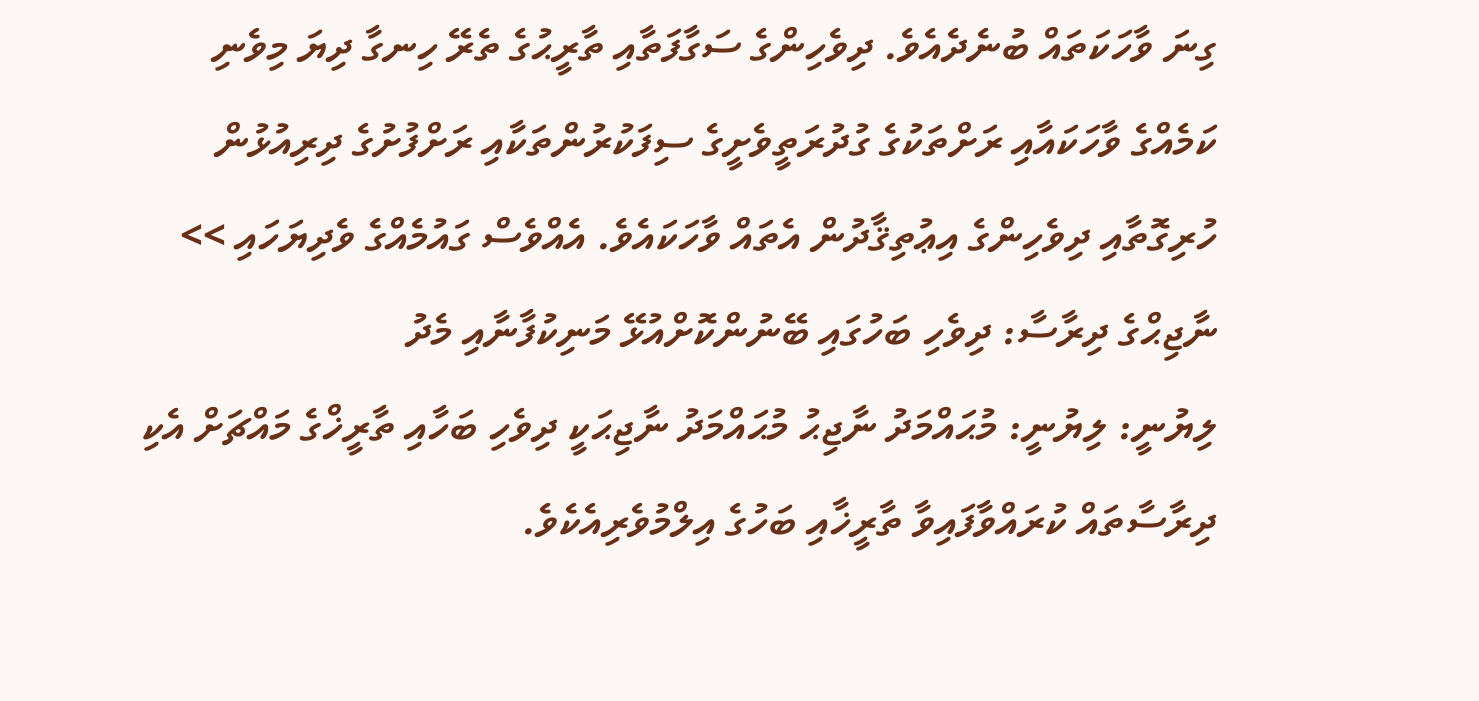ގިނަ ވާހަކަތައް ބުނެދެއެވެ. ދިވެހިންގެ ސަގާފަތާއި ތާރީޙުގެ ތެރޭ ހިނގާ ދިޔަ މިވެނި ކަމެއްގެ ވާހަކައާއި ރަށްތަކުގެ ގުދުރަތީވެށީގެ ސިފަކުރުންތަކާއި ރަށްފުށުގެ ދިރިއުޅުން ހުރިގޮތާއި ދިވެހިންގެ އިޢުތިޤާދުން އެތައް ވާހަކައެވެ. އެއްވެސް ގައުމެއްގެ ވެދިޔަހައި >>
ނާޖިޙްގެ ދިރާސާ: ދިވެހި ބަހުގައި ބޭނުންކޮށްއުޅޭ މަނިކުފާނާއި މެދު
ލިޔުނީ: ލިޔުނީ: މުޙައްމަދު ނާޖިޙު މުޙައްމަދު ނާޖިޙަކީ ދިވެހި ބަހާއި ތާރީޚްގެ މައްޗަށް އެކި ދިރާސާތައް ކުރައްވާފައިވާ ތާރީޚާއި ބަހުގެ އިލްމުވެރިއެކެވެ.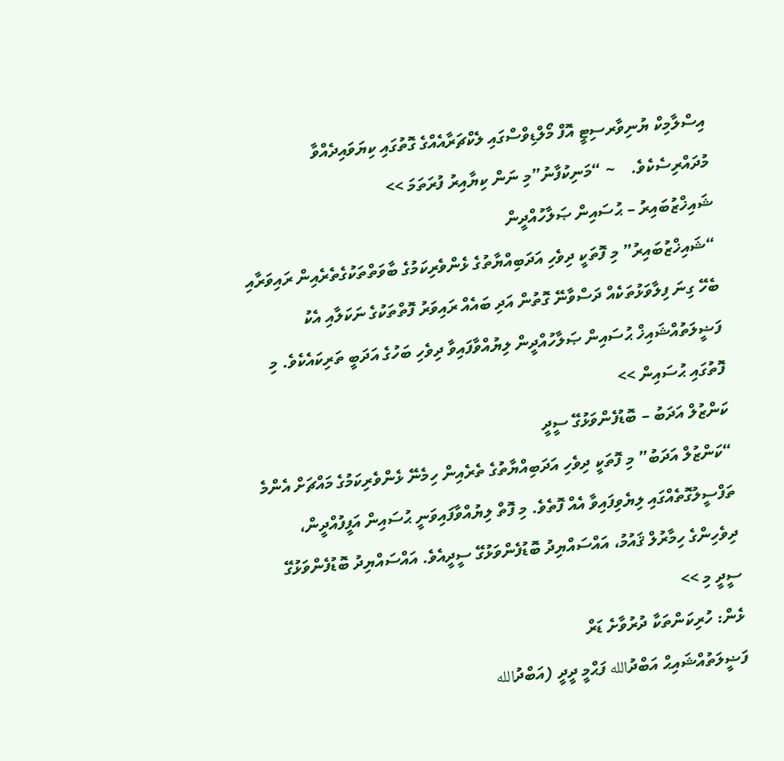އިސްލާމިކް ޔުނިވާރސިޓީ އޮފް މޯލްޑިވްސްގައި ލެކްޗަރާއެއްގެ ގޮތުގައި ކިޔަވައިދެއްވާ މުދައްރިސެކެވެ.    ~ “މަނިކުފާނު”މި ނަން ކިޔާއިރު ފުރަތަމަ >>
ޝައިޚްޒުބައިރު – ޙުސައިން ޞަލާހުއްދީން
“ޝައިޚްޒުބައިރު” މި ފޮތަކީ ދިވެހި އަދަބިއްޔާތުގެ ޅެންވެރިކަމުގެ ބާވަތްތަކުގެތެރެއިން ރައިވަރާއި ބެހޭ ގިނަ ފިލާވަޅުތަކެއް ދަސްވާނޭ ގޮތުން އަދި ބައެއް ރައިވަރު ފޮތްތަކުގެ ނަކަލާއި އެކު ފަޟީލަތުއްޝައިޚް ޙުސައިން ޞަލާހުއްދީން ލިޔުއްވާފައިވާ ދިވެހި ބަހުގެ އަދަބީ ތަރިކައެކެވެ. މި ފޮތުގައި ޙުސައިން >>
ކަންޒުލް އަދަބު – ބޮޑުފެންވަޅުގޭ ސީދީ
“ކަންޒުލް އަދަބު” މި ފޮތަކީ ދިވެހި އަދަބިއްޔާތުގެ ތެރެއިން ހިމެނޭ ޅެންވެރިކަމުގެ މައްޗަށް އެންމެ ތަފްސީލުގޮތެއްގައި ލިޔެވިފައިވާ އެއް ފޮތެވެ. މި ފޮތް ލިޔުއްވާފައިވަނީ ޙުސައިން އަފީފުއްދީން، ދިވެހިންގެ ހިމާރުލް ޤައުމު، އައްސައްޔިދު ބޮޑުފެންވަޅުގޭ ސީދީއެވެ. އައްސައްޔިދު ބޮޑުފެންވަޅުގޭ ސީދީ މި >>
ޅެން: ހުރިކަންތަކާ ދުރުވާށެ ޑަރް
ފަޟީލަތުއްޝައިޙް އަބްދުالله ފަޙްމީ ދީދީ (އަބްދުالله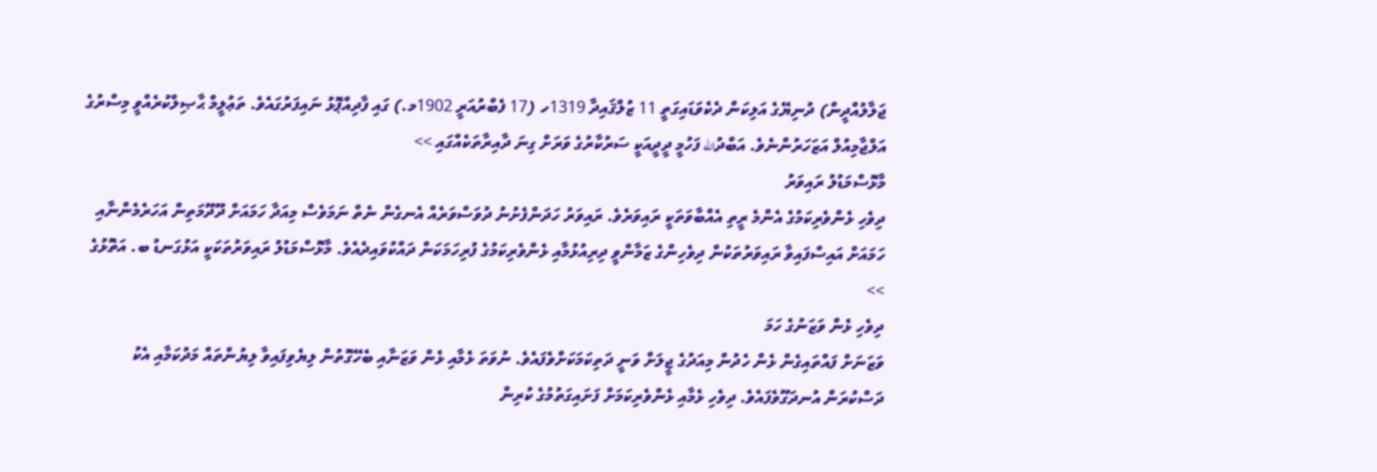ޖަލާލުއްދީން) ދުނިޔޭގެ އަލިކަން ދެކެވަޑައިގަތީ 11 ޒުލްޤައިދާ 1319ހ (17 ފެބްރުއަރީ 1902މ.) ގައި ފާދިއްޕޮޅު ނައިފަރުގައެވެ. ތަޢުލީމް ޙާޞިލްކުރެއްވީ މިސްރުގެ އަލްޖާމިއުލް އަޒަހަރުންނެވެ. އަބްދުالله ފަހުމީ ދީދީއަކީ ސަރުކާރުގެ ވަރަށް ގިނަ ދާއިރާތަކެއްގައި >>
މާޅޮސްމަޑުލު ރައިވަރު
ދިވެހި ޅެންވެރިކަމުގެ އެންމެ ރީތި އެއްބާވަތަކީ ރައިވަރެވެ. ރައިވަރު ހަދަންފެށުނު ދުވަސްވަރެއް އެނގެން ނެތް ނަމަވެސް މިއަދާ ހަމައަށް ދޫދޫމަތިން އަހަރެމެންނާއި ހަމައަށް އައިސްފައިވާ ރައިވަރުތަކުން ދިވެހިންގެ ޒަމާންވީ ދިރިއުޅުމާއި ޅެންވެރިކަމުގެ ފުރިހަމަކަން ދައްކުވައިދެއެވެ. މާޅޮސްމަޑުލު ރައިވަރުތަކަކީ އަޅުގަނޑު ބ. އަތޮޅުގެ >>
ދިވެހި ޅެން ވަޒަނުގެ ހަމަ
ވަޒަނަށް ފައްތައިގެން ޅެން ހެދުން މިއަދުގެ ޖީލަށް ވަނީ ދަތިކަމަކަށްވެފައެވެ. ނުވަތަ ޅެމާއި ޅެން ވަޒަނާއި ބެހޭގޮތުން ލިޔެވިފައިވާ ލިޔުންތައް މަދުކަމާއި އެކު ދަސްކުރަން އުނދަގޫވެފައެވެ. ދިވެހި ޅެމާއި ޅެންވެރިކަމަށް ފަށައިގަތުމުގެ ކުރިން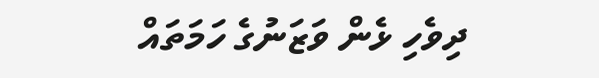ދިވެހި ޅެން ވަޒަނުގެ ހަމަތައް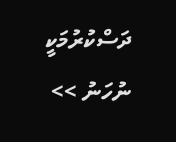ދަސްކުރުމަކީ ނުހަނު >>